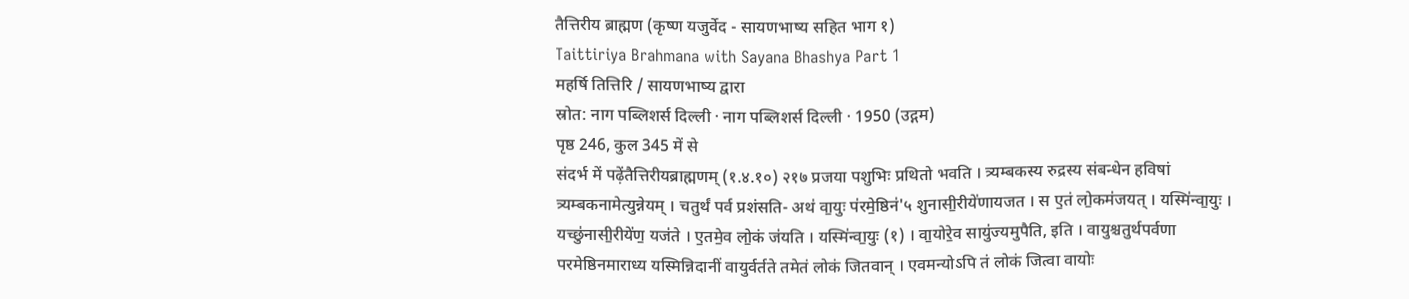तैत्तिरीय ब्राह्मण (कृष्ण यजुर्वेद - सायणभाष्य सहित भाग १)
Taittiriya Brahmana with Sayana Bhashya Part 1
महर्षि तित्तिरि / सायणभाष्य द्वारा
स्रोत: नाग पब्लिशर्स दिल्ली · नाग पब्लिशर्स दिल्ली · 1950 (उद्गम)
पृष्ठ 246, कुल 345 में से
संदर्भ में पढ़ेंतैत्तिरीयब्राह्मणम् (१.४.१०) २१७ प्रजया पशुभिः प्रथितो भवति । त्र्यम्बकस्य रुद्रस्य संबन्धेन हविषां त्र्यम्बकनामेत्युन्नेयम् । चतुर्थं पर्व प्रशंसति- अथ॑ वा॒युः प॑रमे॒ष्ठिन॑'५ शुनासी॒रीये॑णायजत । स ए॒तं लो॒कम॑जयत् । यस्मि॑न्वा॒युः । यच्छु॑नासी॒रीये॑ण॒ यज॑ते । ए॒तमे॒व लो॒कं ज॑यति । यस्मि॑न्वा॒युः (१) । वा॒योरे॒व सायु॑ज्यमुपैति, इति । वायुश्चतुर्थपर्वणा परमेष्ठिनमाराध्य यस्मिन्निदानीं वायुर्वर्तते तमेतं लोकं जितवान् । एवमन्योऽपि तं लोकं जित्वा वायोः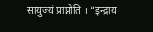सायुज्यं प्राप्नोति । “इन्द्राय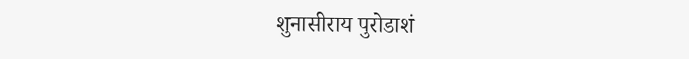शुनासीराय पुरोडाशं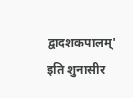द्वादशकपालम्' इति शुनासीर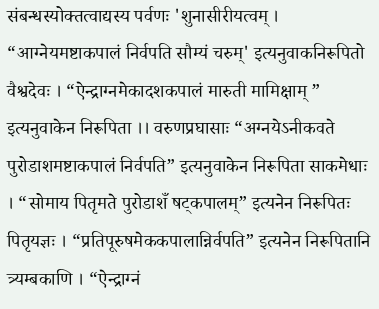संबन्धस्योक्तत्वाद्यस्य पर्वणः 'शुनासीरीयत्वम् । “आग्नेयमष्टाकपालं निर्वपति सौम्यं चरुम्' इत्यनुवाकनिरूपितो वैश्वदेवः । “ऐन्द्राग्नमेकादशकपालं मारुती मामिक्षाम् ” इत्यनुवाकेन निरूपिता ।। वरुणप्रघासाः “अग्नयेऽनीकवते पुरोडाशमष्टाकपालं निर्वपति” इत्यनुवाकेन निरूपिता साकमेधाः । “सोमाय पितृमते पुरोडाशँ षट्कपालम्” इत्यनेन निरूपितः पितृयज्ञः । “प्रतिपूरुषमेककपालान्निर्वपति” इत्यनेन निरूपितानि त्र्यम्बकाणि । “ऐन्द्राग्नं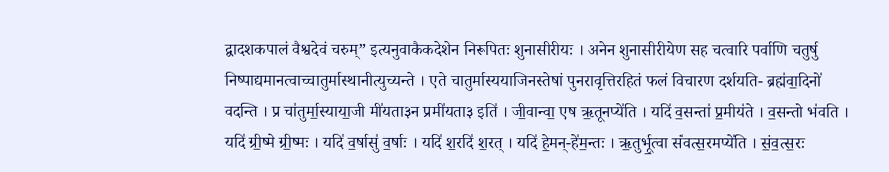द्वादशकपालं वैश्वदेवं चरुम्” इत्यनुवाकैकदेशेन निरूपितः शुनासीरीयः । अनेन शुनासीरीयेण सह चत्वारि पर्वाणि चतुर्षु निष्पाद्यमानत्वाच्चातुर्मास्थानीत्युच्यन्ते । एते चातुर्मास्ययाजिनस्तेषां पुनरावृत्तिरहितं फलं विचारण दर्शयति- ब्रह्म॑वा॒दिनो॑ वदन्ति । प्र चा॑तुर्मा॒स्याया॒जी मी॑यता३न प्रमी॑यता३ इति॑ । जी॒वान्वा॒ एष ऋ॒तूनप्ये॑ति । यदि॑ व॒सन्ता॑ प्र॒मीय॑ते । व॒सन्तो भ॑वति । यदि॑ ग्री॒ष्मे ग्री॒ष्मः । यदि॑ व॒र्षासु॑ व॒र्षाः । यदि॑ श॒रदि॑ श॒रत् । यदि॑ हे॒मन्-हे॑म॒न्तः । ऋ॒तुर्भू॒त्वा सं॑वत्स॒रमप्ये॑ति । सं॒व॒त्स॒रः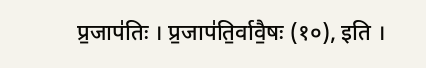प्र॒जाप॑तिः । प्र॒जाप॑ति॒र्वावै॒षः (१०), इति ।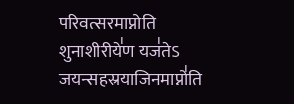परिवत्सरमाप्नोति शुनाशीरीये॑ण यज॑तेऽ जयन्सहस्रयाजिनमाप्नो॑ति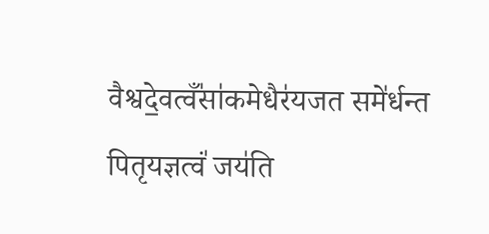वैश्वदे॒वत्वँ॑सा॑कमेधैर॑यजत समे॑र्धन्त पितृयज्ञत्वं॑ जय॑ति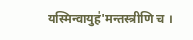यस्मिन्वायुह॑'मन्तस्त्रीणि च ।